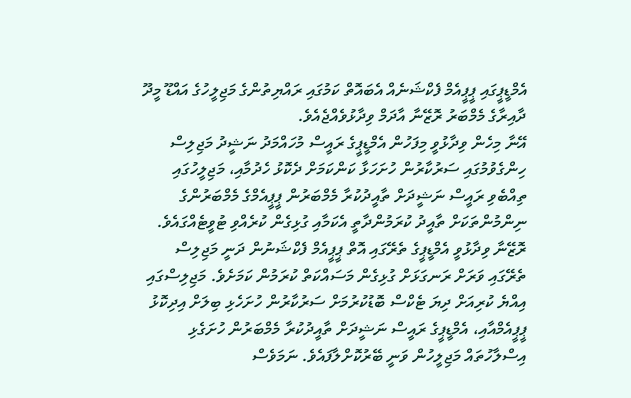އެމްޑީޕީގައި ޕީޕީއެމް ފެކްޝަނެއް އެބައޮތް ކަމުގައި ރައްޔިތުންގެ މަޖިލީހުގެ އައްޑޫ މީދޫ ދާއިރާގެ މެމްބަރު ރޮޒޭނާ އާދަމް ވިދާޅުވެއްޖެއެވެ.
އޭނާ މިހެން ވިދާޅުވީ މިފަހުން އެމްޑީޕީގެ ރައީސް މުހައްމަދު ނަޝީދު މަޖިލިސް ހިންގެވުމުގައި ސަރުކާރުން ހުށަހަޅާ ކަންކަމަށް ދެކޮޅު ހެދުމާއި، މަޖިލީހުގައި ތިއްބެވި ރައީސް ނަޝީދަށް ތާއީދުކުރާ މެމްބަރުން ޕީޕީއެމްގެ މެމްބަރުންގެ ނިންމުންތަކަށް ތާއީދު ކުރަމުންދާތީ އެކަމާއި ގުޅިގެން ކުރެއްވި ޓުވީޓެއްގައެވެ.
ރޮޒޭނާ ވިދާޅުވީ އެމްޑީޕީގެ ތެރޭގައި އޮތް ޕީޕީއެމް ފެކްޝަނުން ދަނީ މަޖިލިސް ތެރޭގައި ވަރަށް ރަނގަޅަށް ގުޅިގެން މަސައްކަތް ކުރަމުން ކަމަށެވެ. މަޖިލިސްގައި އިއްޔެ ކުރިއަށް ދިޔަ ޓެކްސް ބޮޑުކުރުމަށް ސަރުކާރުން ހުށަހެޅި ބިލަށް އިދިކޮޅު ޕީޕީއެމްއާއި، އެމްޑީޕީގެ ރައީސް ނަޝީދަށް ތާއީދުކުރާ މެމްބަރުން ހުށަގެޅި އިސްލާހުތައް މަޖިލީހުން ވަނީ ބޭރުކޮށްލާފައެވެ. ނަމަވެސް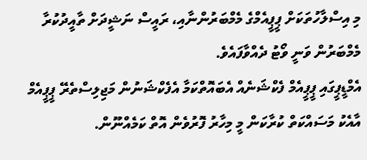މި އިސްލާހުތަކަށް ޕީޕީއެމްގެ މެމްބަރުންނާއި، ރައީސް ނަޝީދަށް ތާއީދުކުރާ މެމްބަރުން ވަނީ ވޯޓު ދެއްވާފައެވެ.
އެމްޑީޕީގައި ޕީޕީއެމް ފެކްޝަނެއް އެބައޮތްކަމާ އެފެކްޝަނުން މަޖިލިސްތެރޭ ޕީޕީއެމް އާއެކު މަސައްކަތް ކުރާކަން މީ މިހާރު ފޮރުވެން އޮތް ކަމެއްނޫން.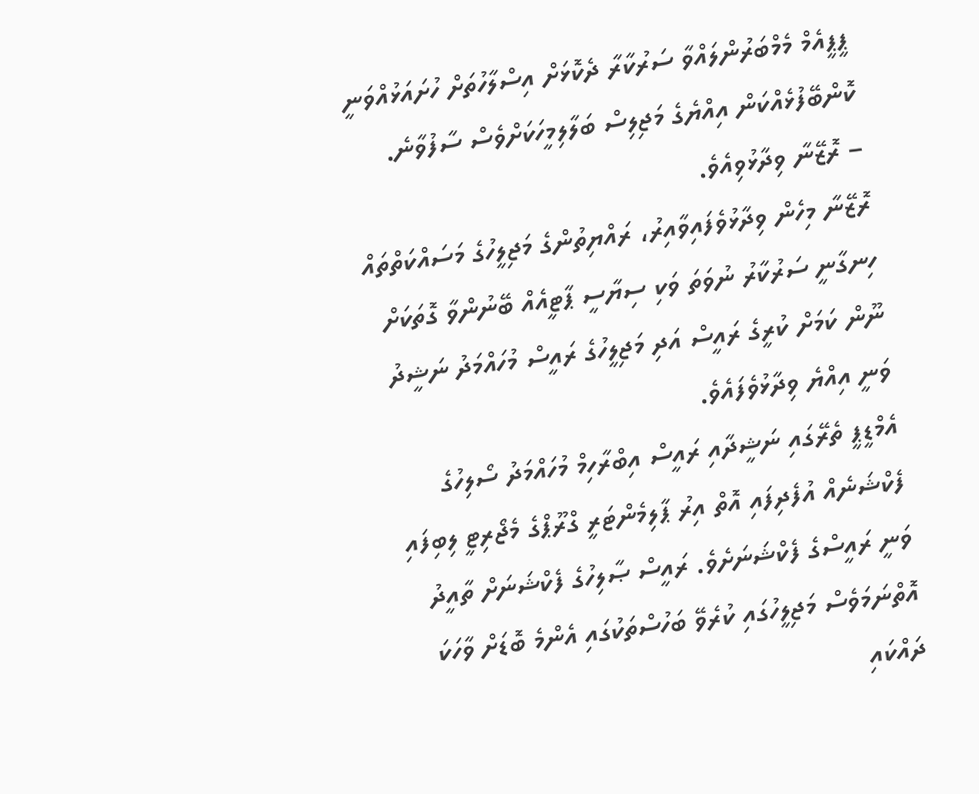ޕީޕީއެމް މެމްބަރުންލައްވާ ސަރުކާރާ ދެކޮޅަށް އިސްލާހުތަށް ހުށައަޅުއްވަނީ ކޮންބޭފުޅެއްކަން އިއްޔެގެ މަޖިލިސް ބަލާލިމީހަކަށްވެސް ސާފުވާނެ.
– ރޮޒޭނާ ވިދާޅުވިއެވެ.
ރޮޒޭނާ މިހެން ވިދާޅުވެފައިވާއިރު، ރައްޔިތުންގެ މަޖިލީހުގެ މަސައްކަތްތައް ހިނގާނީ ސަރުކާރު ނުވަތަ ވަކި ސިޔާސީ ޕާޓީއެއް ބޭނުންވާ ގޮތަކަށް ނޫން ކަމަށް ކުރީގެ ރައީސް އަދި މަޖިލީހުގެ ރައީސް މުހައްމަދު ނަޝީދު ވަނީ އިއްޔެ ވިދާޅުވެފައެވެ.
އެމްޑީޕީ ތެރޭގައި ނަޝީދާއި ރައީސް އިބްރާހިމް މުހައްމަދު ސޯލިހުގެ ފެކްޝަނެއް އުފެދިފައި އޮތް އިރު ޕާލިމެންޓަރީ ގްރޫޕްގެ މެޖޯރިޓީ ލިބިފައި ވަނީ ރައީސްގެ ފެކްޝަނަށެވެ. ރައީސް ޞާލިހުގެ ފެކްޝަނަށް ތާއީދު އޮތްނަމަވެސް މަޖިލީހުގައި ކުރެވޭ ބަހުސްތަކުގައި އެންމެ ބޮޑަށް ވާހަކަ ދައްކައި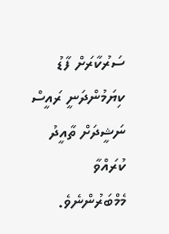ސަރުކާރަށް ފާޑު ކިޔަމުންދަނީ ރައީސް ނަޝީދަށް ތާއީދު ކުރައްވާ މެމްބަރުންނެވެ.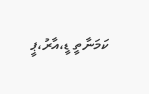ކަމަނާތީ ޑީ،އާރު،ޕީ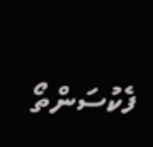ފެކުސަންތޯ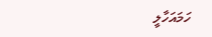ހަމައަހާލީ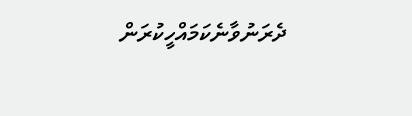ދެރަނުވާނެކަމައްހީކުރަން